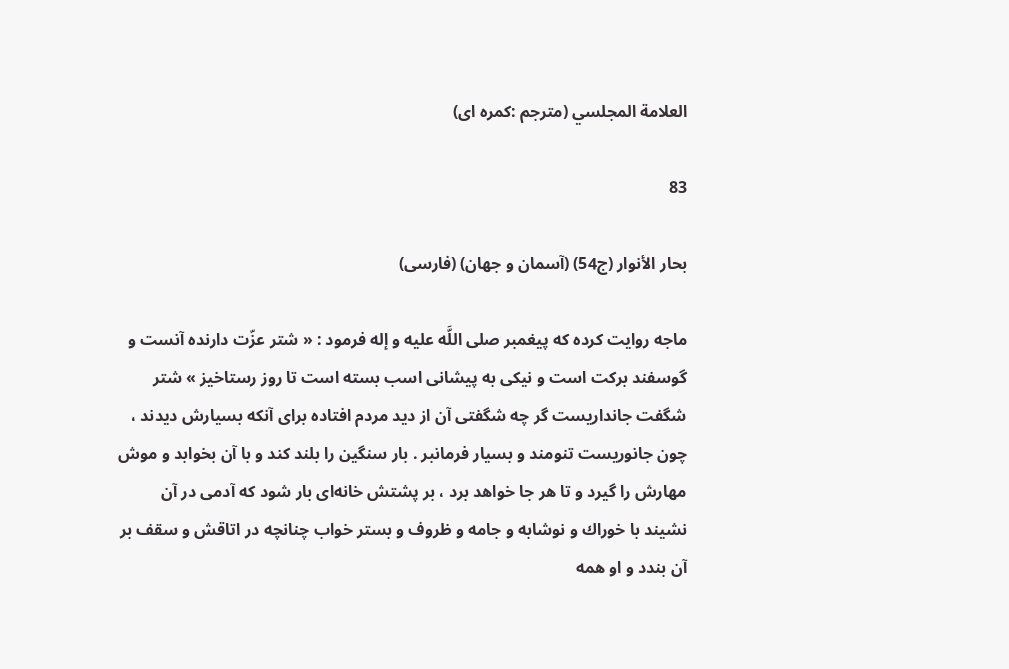العلامة المجلسي (مترجم :كمره اى)

83

بحار الأنوار (ج54) (آسمان و جهان) (فارسى)

ماجه روايت كرده كه پيغمبر صلى اللَّه عليه و إله فرمود : « شتر عزّت دارنده آنست و گوسفند بركت است و نيكى به پيشانى اسب بسته است تا روز رستاخيز » شتر شگفت جانداريست گر چه شگفتى آن از ديد مردم افتاده براى آنكه بسيارش ديدند ، چون جانوريست تنومند و بسيار فرمانبر . بار سنگين را بلند كند و با آن بخوابد و موش مهارش را گيرد و تا هر جا خواهد برد ، بر پشتش خانه‌اى بار شود كه آدمى در آن نشيند با خوراك و نوشابه و جامه و ظروف و بستر خواب چنانچه در اتاقش و سقف بر آن بندد و او همه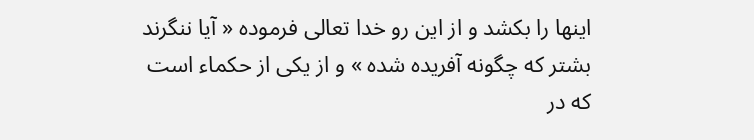اينها را بكشد و از اين رو خدا تعالى فرموده « آيا ننگرند بشتر كه چگونه آفريده شده » و از يكى از حكماء است كه در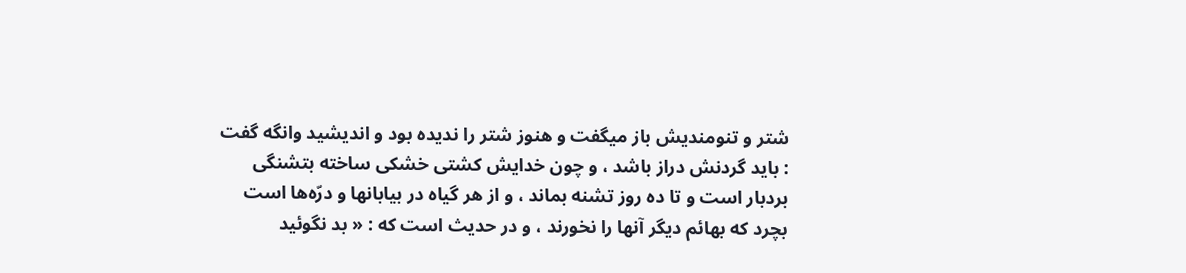شتر و تنومنديش باز ميگفت و هنوز شتر را نديده بود و انديشيد وانگه گفت : بايد گردنش دراز باشد ، و چون خدايش كشتى خشكى ساخته بتشنگى بردبار است و تا ده روز تشنه بماند ، و از هر گياه در بيابانها و درّه‌ها است بچرد كه بهائم ديگر آنها را نخورند ، و در حديث است كه : « بد نگوئيد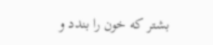بشتر كه خون را بندد و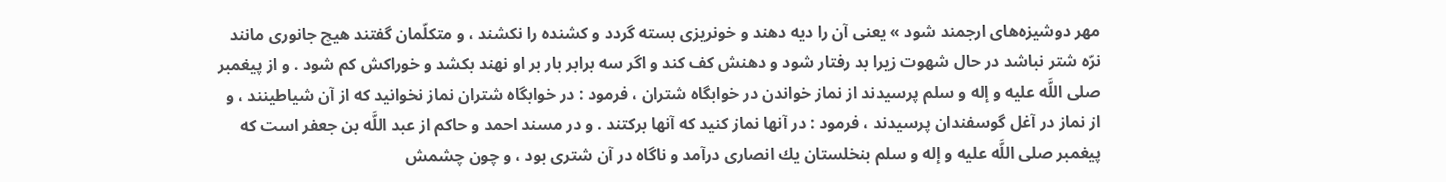مهر دوشيزه‌هاى ارجمند شود » يعنى آن را ديه دهند و خونريزى بسته گردد و كشنده را نكشند ، و متكلّمان گفتند هيچ جانورى مانند نرّه شتر نباشد در حال شهوت زيرا بد رفتار شود و دهنش كف كند و اگر سه برابر بار بر او نهند بكشد و خوراكش كم شود . و از پيغمبر صلى اللَّه عليه و إله و سلم پرسيدند از نماز خواندن در خوابگاه شتران ، فرمود : در خوابگاه شتران نماز نخوانيد كه از آن شياطينند ، و از نماز در آغل گوسفندان پرسيدند ، فرمود : در آنها نماز كنيد كه آنها بركتند . و در مسند احمد و حاكم از عبد اللَّه بن جعفر است كه پيغمبر صلى اللَّه عليه و إله و سلم بنخلستان يك انصارى درآمد و ناگاه در آن شترى بود ، و چون چشمش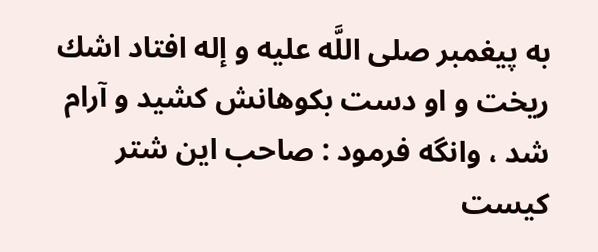به پيغمبر صلى اللَّه عليه و إله افتاد اشك ريخت و او دست بكوهانش كشيد و آرام شد ، وانگه فرمود : صاحب اين شتر كيست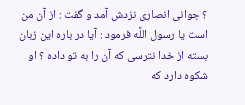؟ جوانى انصارى نزدش آمد و گفت : از آن من است يا رسول اللَّه فرمود : آيا در باره اين زبان بسته از خدا نترسى كه آن را به تو داده ؟ او شكوه دارد كه